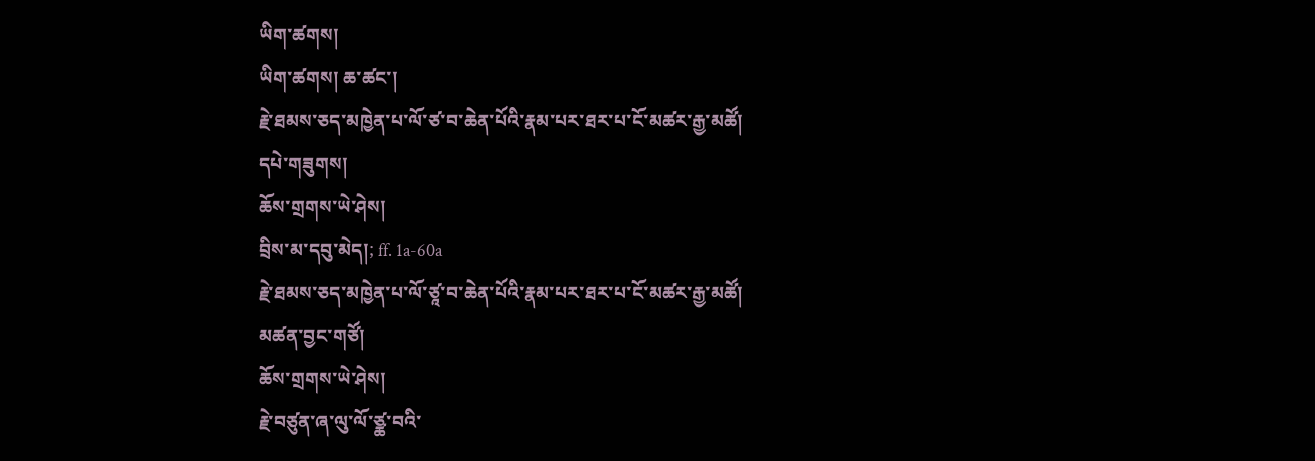ཡིག་ཚགས།
ཡིག་ཚགས། ཆ་ཚང་།
རྗེ་ཐམས་ཅད་མཁྱེན་པ་ལོ་ཙ་བ་ཆེན་པོའི་རྣམ་པར་ཐར་པ་ངོ་མཚར་རྒྱ་མཚོ།
དཔེ་གཟུགས།
ཆོས་གྲགས་ཡེ་ཤེས།
བྲིས་མ་དབུ་མེད།; ff. 1a-60a
རྗེ་ཐམས་ཅད་མཁྱེན་པ་ལོ་ཙཱ་བ་ཆེན་པོའི་རྣམ་པར་ཐར་པ་ངོ་མཚར་རྒྱ་མཚོ།
མཚན་བྱང་གཙོ།
ཆོས་གྲགས་ཡེ་ཤེས།
རྗེ་བཙུན་ཞ་ལུ་ལོ་ཙྪ་བའི་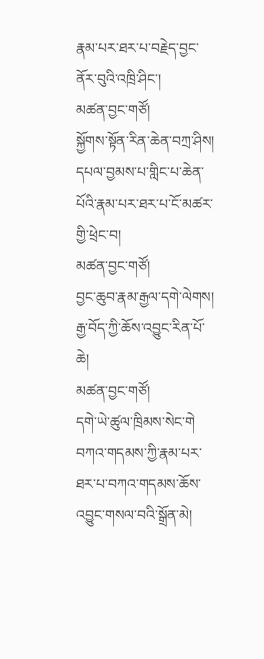རྣམ་པར་ཐར་པ་བརྗེད་བྱང་ནོར་བུའི་འཁྲི་ཤིང་།
མཚན་བྱང་གཙོ།
སྐྱོགས་སྟོན་རིན་ཆེན་བཀྲ་ཤིས།
དཔལ་བྱམས་པ་གླིང་པ་ཆེན་པོའི་རྣམ་པར་ཐར་པ་ངོ་མཚར་གྱི་ཕྲེང་བ།
མཚན་བྱང་གཙོ།
བྱང་ཆུབ་རྣམ་རྒྱལ་དགེ་ལེགས།
རྒྱ་བོད་ཀྱི་ཆོས་འབྱུང་རིན་པོ་ཆེ།
མཚན་བྱང་གཙོ།
དགེ་ཡེ་ཚུལ་ཁྲིམས་སེང་གེ
བཀའ་གདམས་ཀྱི་རྣམ་པར་ཐར་པ་བཀའ་གདམས་ཆོས་འབྱུང་གསལ་བའི་སྒྲོན་མེ།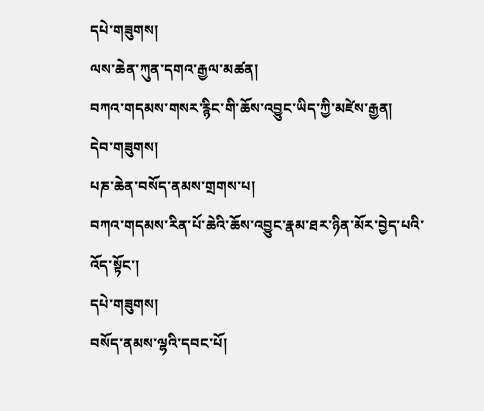དཔེ་གཟུགས།
ལས་ཆེན་ཀུན་དགའ་རྒྱལ་མཚན།
བཀའ་གདམས་གསར་རྙིང་གི་ཆོས་འབྱུང་ཡིད་ཀྱི་མཛེས་རྒྱན།
དེབ་གཟུགས།
པཎ་ཆེན་བསོད་ནམས་གྲགས་པ།
བཀའ་གདམས་རིན་པོ་ཆེའི་ཆོས་འབྱུང་རྣམ་ཐར་ཉིན་མོར་བྱེད་པའི་འོད་སྟོང་།
དཔེ་གཟུགས།
བསོད་ནམས་ལྷའི་དབང་པོ།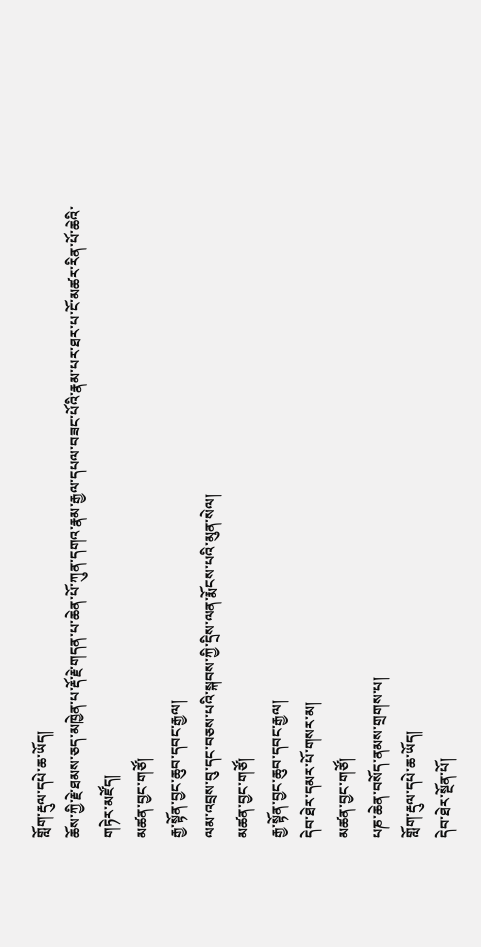གློག་རྡུལ་དཔེ་ཆ་ཡོད།
ཆོས་ཀྱི་རྗེ་ཐམས་ཅད་མཁྱེན་པ་རྡོ་རྗེ་གདན་པ་ཆེན་པོ་ཀུན་དགའ་རྣམ་རྒྱལ་དཔལ་བཟང་པོའི་རྣམ་པར་ཐར་པ་ངོ་མཚར་རིན་པོ་ཆེའི་གཏེར་མཛོད།
མཚན་བྱང་གཙོ།
རྒྱ་སྟོན་བྱང་ཆུབ་དབང་རྒྱལ།
ལམ་འབྲས་བུ་དང་བཅས་པའི་སྐབས་ཀྱི་དྲིས་ལན་རྨོངས་པའི་མུན་སེལ།
མཚན་བྱང་གཙོ།
རྒྱ་སྟོན་བྱང་ཆུབ་དབང་རྒྱལ།
དེབ་ཐེར་དམར་པོ་གསར་མ།
མཚན་བྱང་གཙོ།
པཎ་ཆེན་བསོད་ནམས་གྲགས་པ།
གློག་རྡུལ་དཔེ་ཆ་ཡོད།
དེབ་ཐེར་སྔོན་པོ།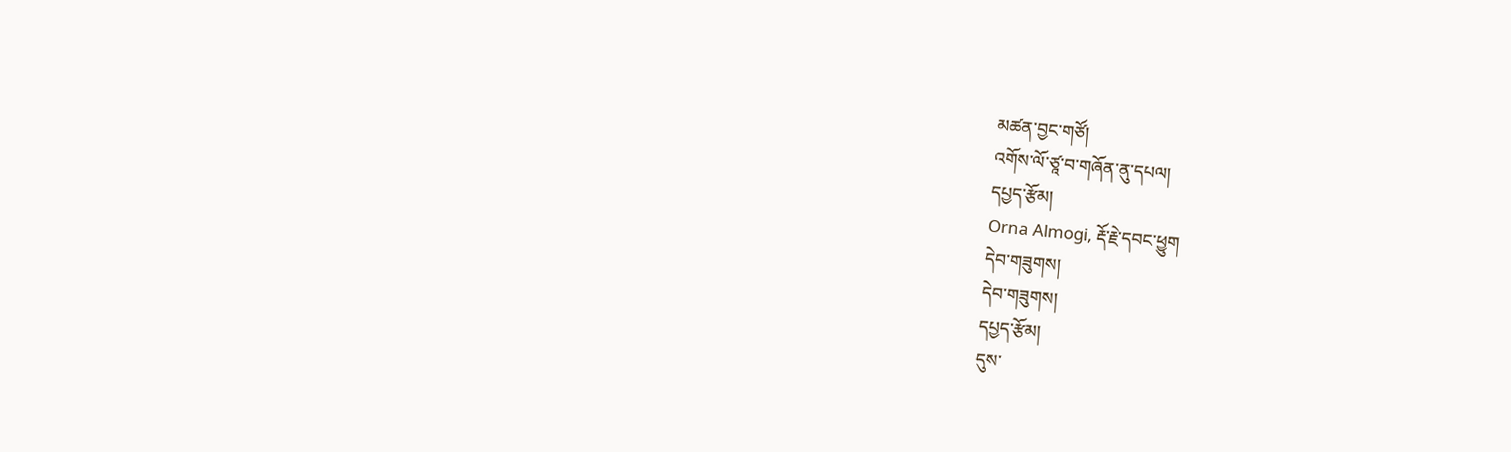མཚན་བྱང་གཙོ།
འགོས་ལོ་ཙཱ་བ་གཞོན་ནུ་དཔལ།
དཔྱད་རྩོམ།
Orna Almogi, རྡོ་རྗེ་དབང་ཕྱུག
དེབ་གཟུགས།
དེབ་གཟུགས།
དཔྱད་རྩོམ།
དུས་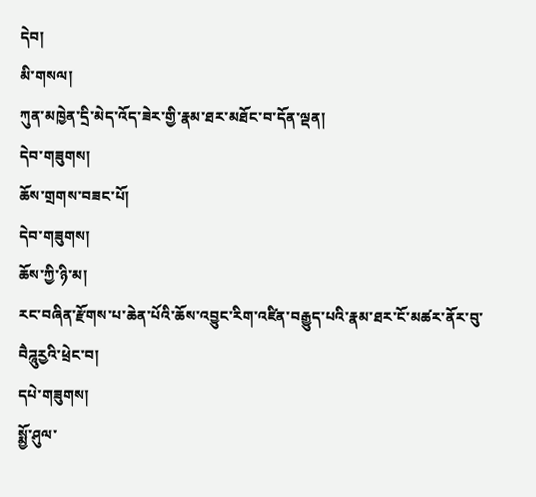དེབ།
མི་གསལ།
ཀུན་མཁྱེན་དྲི་མེད་འོད་ཟེར་གྱི་རྣམ་ཐར་མཐོང་བ་དོན་ལྡན།
དེབ་གཟུགས།
ཆོས་གྲགས་བཟང་པོ།
དེབ་གཟུགས།
ཆོས་ཀྱི་ཉི་མ།
རང་བཞིན་རྫོགས་པ་ཆེན་པོའི་ཆོས་འབྱུང་རིག་འཛིན་བརྒྱུད་པའི་རྣམ་ཐར་ངོ་མཚར་ནོར་བུ་བཻཌཱུརྱའི་ཕྲེང་བ།
དཔེ་གཟུགས།
སྨྱོ་ཤུལ་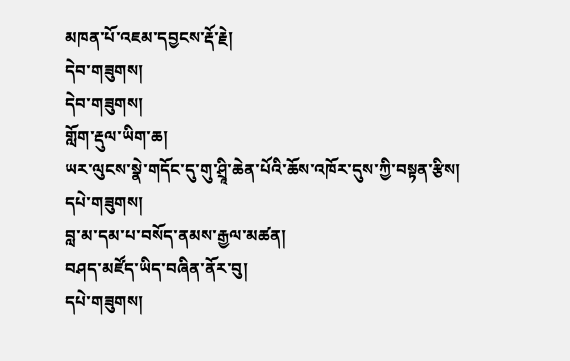མཁན་པོ་འཇམ་དབྱངས་རྡོ་རྗེ།
དེབ་གཟུགས།
དེབ་གཟུགས།
གློག་རྡུལ་ཡིག་ཆ།
ཡར་ལུངས་སྣེ་གདོང་དུ་གུ་ཤྲཱི་ཆེན་པོའི་ཆོས་འཁོར་དུས་ཀྱི་བསྟན་རྩིས།
དཔེ་གཟུགས།
བླ་མ་དམ་པ་བསོད་ནམས་རྒྱལ་མཚན།
བཤད་མཛོད་ཡིད་བཞིན་ནོར་བུ།
དཔེ་གཟུགས།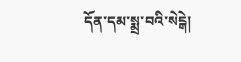དོན་དམ་སྨྲ་བའི་སེངྒེ།